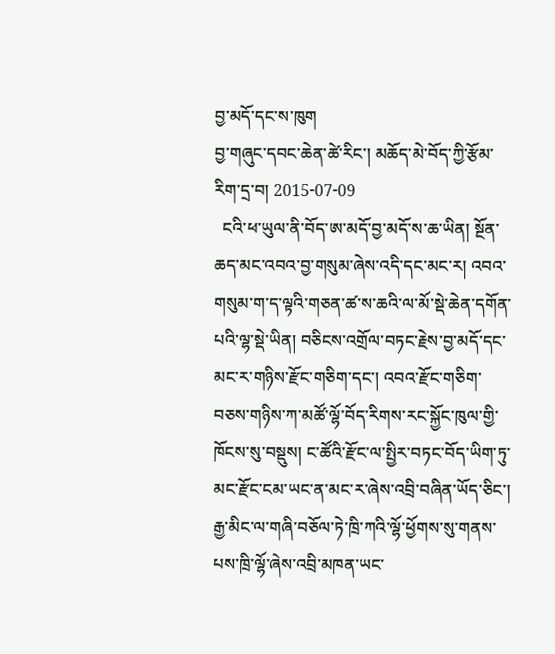བྱ་མདོ་དང་ས་ཁུག
བྱ་གཞུང་དབང་ཆེན་ཚེ་རིང་། མཆོད་མེ་བོད་ཀྱི་རྩོམ་རིག་དྲ་བ། 2015-07-09
  ངའི་ཕ་ཡུལ་ནི་བོད་ཨ་མདོ་བྱ་མདོ་ས་ཆ་ཡིན། སྔོན་ཆད་མང་འབའ་བྱ་གསུམ་ཞེས་འདི་དང་མང་ར། འབའ་གསུམ་ག་ད་ལྟའི་གཅན་ཚ་ས་ཆའི་ལ་མོ་སྡེ་ཆེན་དགོན་པའི་ལྷ་སྡེ་ཡིན། བཅིངས་འགྲོལ་བཏང་རྗེས་བྱ་མདོ་དང་མང་ར་གཉིས་རྫོང་གཅིག་དང་། འབའ་རྫོང་གཅིག་བཅས་གཉིས་ཀ་མཚོ་ལྷོ་བོད་རིགས་རང་སྐྱོང་ཁུལ་གྱི་ཁོངས་སུ་བསྡུས། ང་ཚོའི་རྫོང་ལ་སྤྱིར་བཏང་བོད་ཡིག་ཏུ་མང་རྫོང་ངམ་ཡང་ན་མང་ར་ཞེས་འབྲི་བཞིན་ཡོད་ཅིང་། རྒྱ་མིང་ལ་གཞི་བཅོལ་ཏེ་ཁྲི་ཀའི་ལྷོ་ཕྱོགས་སུ་གནས་པས་ཁྲི་ལྷོ་ཞེས་འབྲི་མཁན་ཡང་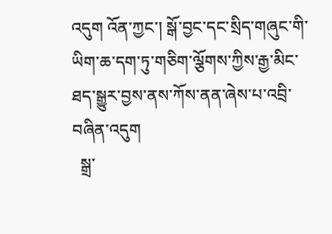འདུག འོན་ཀྱང་། སྒོ་བྱང་དང་སྲིད་གཞུང་གི་ཡིག་ཆ་དག་ཏུ་གཅིག་ལྕོགས་ཀྱིས་རྒྱ་མིང་ཐད་སྒྱུར་བྱས་ནས་ཀོས་ནན་ཞེས་པ་འབྲི་བཞིན་འདུག
  སྒྲ་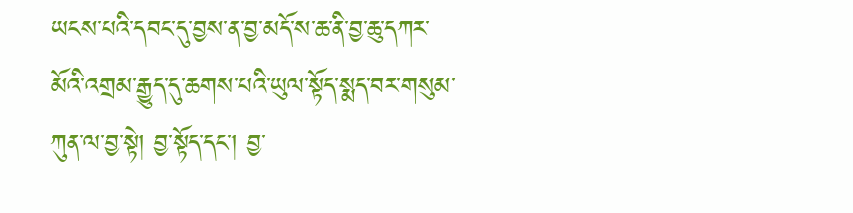ཡངས་པའི་དབང་དུ་བྱས་ན་བྱ་མདོ་ས་ཆ་ནི་བྱ་ཆུ་དཀར་མོའི་འགྲམ་རྒྱུད་དུ་ཆགས་པའི་ཡུལ་སྟོད་སྨད་བར་གསུམ་ཀུན་ལ་བྱ་སྟེ། བྱ་སྟོད་དང་། བྱ་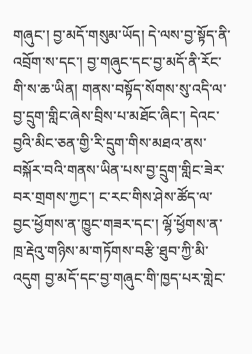གཞུང་། བྱ་མདོ་གསུམ་ཡོད། དེ་ལས་བྱ་སྟོད་ནི་འབྲོག་ས་དང་། བྱ་གཞུང་དང་བྱ་མདོ་ནི་རོང་གི་ས་ཆ་ཡིན། གནས་བསྟོད་སོགས་སུ་འདི་ལ་བྱ་དྲུག་གླིང་ཞེས་བྲིས་པ་མཐོང་ཞིང་། དེའང་བྱའི་མིང་ཅན་གྱི་རི་དྲུག་གིས་མཐའ་ནས་བསྐོར་བའི་གནས་ཡིན་པས་བྱ་དྲུག་གླིང་ཟེར་བར་གྲགས་ཀྱང་། ང་རང་གིས་ཤེས་ཚོད་ལ་བྱང་ཕྱོགས་ན་ཁྱུང་གཟར་དང་། ལྷོ་ཕྱོགས་ན་ཁྲ་རྡེའུ་གཉིས་མ་གཏོགས་བརྩི་ཐུབ་ཀྱི་མི་འདུག བྱ་མདོ་དང་བྱ་གཞུང་གི་ཁྱད་པར་གླེང་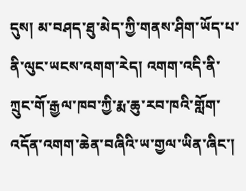དུས། མ་བཤད་ཐུ་མེད་ཀྱི་གནས་ཤིག་ཡོད་པ་ནི་ལུང་ཡངས་འགག་རེད། འགག་འདི་ནི་ཀྲུང་གོ་རྒྱལ་ཁབ་ཀྱི་རྨ་ཆུ་རབ་ཁའི་གློག་འདོན་འགག་ཆེན་བཞིའི་ཡ་གྱལ་ཡིན་ཞིང་།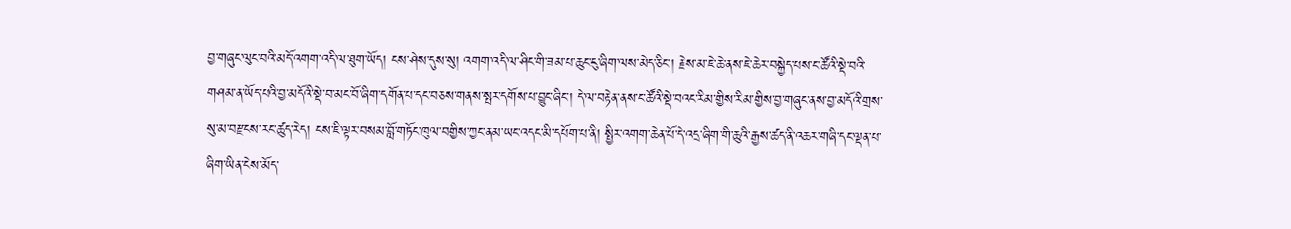བྱ་གཞུང་ལུང་བའི་མདོ་འགག་འདི་ལ་ཐུག་ཡོད། ངས་ཤེས་དུས་སུ། འགག་འདི་ལ་ཤིང་གི་ཟམ་པ་ཆུང་ངུ་ཞིག་ལས་མེད་ཅིང་། རྗེས་མ་ཇེ་ཆེ་ནས་ཇེ་ཆེར་བསྐྱེད་པས་ང་ཚོའི་སྡེ་བའི་གཤམ་ན་ཡོད་པའི་བྱ་མདོའི་སྡེ་བ་མང་བོ་ཞིག་དགོན་པ་དང་བཅས་གནས་སྤར་དགོས་པ་བྱུང་ཞིང་། དེ་ལ་བརྟེན་ནས་ང་ཚོའི་སྡེ་བའང་རིམ་གྱིས་རིམ་གྱིས་བྱ་གཞུང་ནས་བྱ་མདོའི་གྲས་སུ་མ་བརྫངས་རང་ཚུད་རེད། ངས་ཇི་ལྟར་བསམ་བློ་གཏོང་ཁུལ་བགྱིས་ཀྱང་ནམ་ཡང་འདང་མི་དཔོག་པ་ནི། སྤྱིར་འགག་ཆེན་པོ་དེ་འདྲ་ཞིག་གི་ཆུའི་རྒྱས་ཚད་ནི་འཆར་གཞི་དང་ལྡན་པ་ཞིག་ཡིན་ངེས་མོད་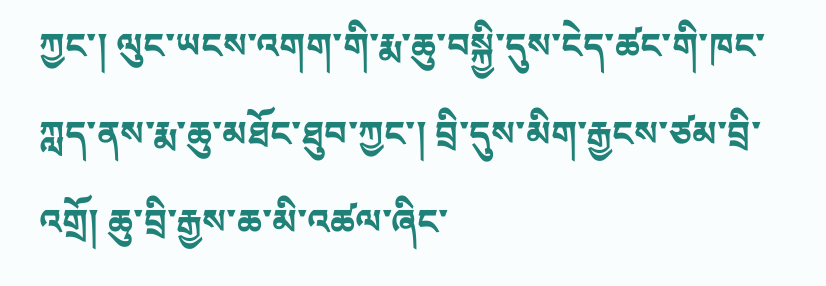ཀྱང་། ལུང་ཡངས་འགག་གི་རྨ་ཆུ་བསྐྱི་དུས་ངེད་ཚང་གི་ཁང་ཀླད་ནས་རྨ་ཆུ་མཐོང་ཐུབ་ཀྱང་། བྲི་དུས་མིག་རྒྱངས་ཙམ་བྲི་འགྲོ། ཆུ་བྲི་རྒྱས་ཆ་མི་འཚལ་ཞིང་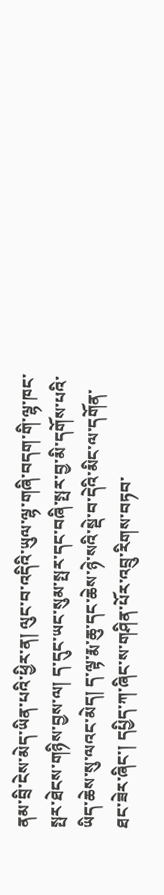ནམ་བྲི་ངེས་མེད་ཡིན་པའི་ཕྱིར་ན། ལུང་བ་འདིའི་ཡུལ་ལྷ་གཞི་བདག་གི་ལྷ་ཁང་སྤར་ཐེངས་གཉིས་བྱས་ལ། ད་དུང་ཡང་སུམ་སྤར་དང་བཞི་སྤར་བྱ་མི་དགོས་པའི་ཡིད་ཆེས་སུ་ལའང་མེད། ད་ལྟ་རྨ་ཆུ་དང་ཆེས་ཉེ་སའི་སྡེ་བ་དེའི་མིང་ལ་དགོན་ཐང་ཟེར་ཞིང་། དཔྱིད་ཀ་ཞིང་ས་གཤིན་པོར་འབྲུ་རིགས་བཏབ་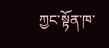ཀྱང་སྟོན་ཁ་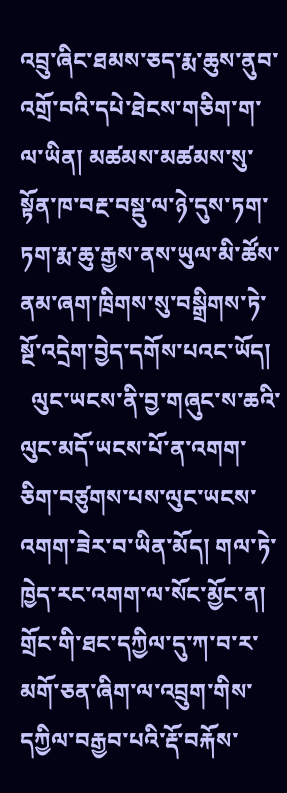འབྲུ་ཞིང་ཐམས་ཅད་རྨ་ཆུས་ནུབ་འགྲོ་བའི་དཔེ་ཐེངས་གཅིག་ག་ལ་ཡིན། མཚམས་མཚམས་སུ་སྟོན་ཁ་བརྔ་བསྡུ་ལ་ཉེ་དུས་ཏག་ཏག་རྨ་ཆུ་རྒྱས་ནས་ཡུལ་མི་ཚོས་ནམ་ཞག་ཁྲིགས་སུ་བསྒྲིགས་ཏེ་སྔོ་འདྲེག་བྱེད་དགོས་པའང་ཡོད།
  ལུང་ཡངས་ནི་བྱ་གཞུང་ས་ཆའི་ལུང་མདོ་ཡངས་པོ་ན་འགག་ཅིག་བཙུགས་པས་ལུང་ཡངས་འགག་ཟེར་བ་ཡིན་མོད། གལ་ཏེ་ཁྱེད་རང་འགག་ལ་སོང་མྱོང་ན། གྲོང་གི་ཐང་དཀྱིལ་དུ་ཀ་བ་ར་མགོ་ཅན་ཞིག་ལ་འབྲུག་གིས་དཀྱིལ་བརྒྱབ་པའི་རྡོ་བརྐོས་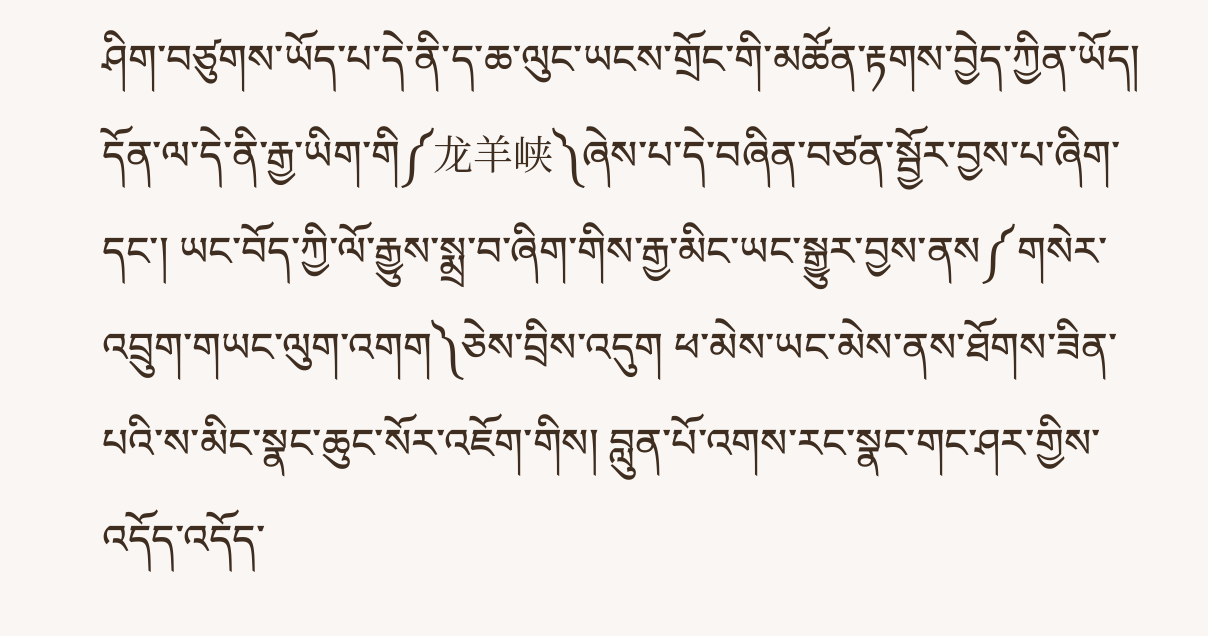ཤིག་བཙུགས་ཡོད་པ་དེ་ནི་ད་ཆ་ལུང་ཡངས་གྲོང་གི་མཚོན་རྟགས་བྱེད་ཀྱིན་ཡོད། དོན་ལ་དེ་ནི་རྒྱ་ཡིག་གི༼龙羊峡༽ཞེས་པ་དེ་བཞིན་བཙན་སྦྱོར་བྱས་པ་ཞིག་དང་། ཡང་བོད་ཀྱི་ལོ་རྒྱུས་སྨྲ་བ་ཞིག་གིས་རྒྱ་མིང་ཡང་སྒྱུར་བྱས་ནས༼གསེར་འབྲུག་གཡང་ལུག་འགག༽ཅེས་བྲིས་འདུག ཕ་མེས་ཡང་མེས་ནས་ཐོགས་ཟིན་པའི་ས་མིང་སྣང་ཆུང་སོར་འཇོག་གིས། བླུན་པོ་འགས་རང་སྣང་གང་ཤར་གྱིས་འདོད་འདོད་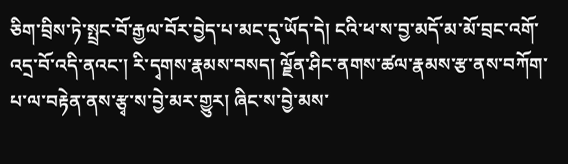ཅིག་བྲིས་ཏེ་སྤྲང་བོ་རྒྱལ་བོར་བྱེད་པ་མང་དུ་ཡོད་དེ། ངའི་ཕ་ས་བྱ་མདོ་མ་མོ་བྲང་འགོ་འདྲ་བོ་འདི་ནའང་། རི་དྭགས་རྣམས་བསད། ལྗོན་ཤིང་ནགས་ཚལ་རྣམས་རྩ་ནས་བཀོག་པ་ལ་བརྟེན་ནས་རྩྭ་ས་བྱེ་མར་གྱུར། ཞིང་ས་བྱེ་མས་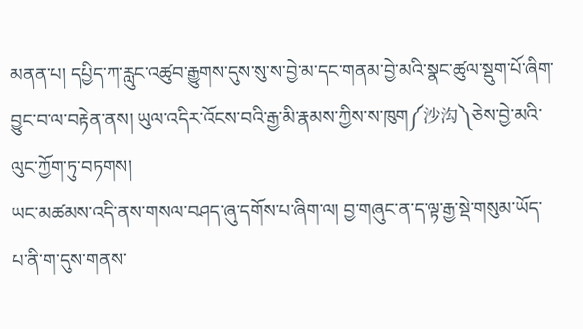མནན་པ། དཔྱིད་ཀ་རླུང་འཚུབ་རྒྱུགས་དུས་སུ་ས་བྱེ་མ་དང་གནམ་བྱེ་མའི་སྣང་ཚུལ་སྡུག་པོ་ཞིག་བྱུང་བ་ལ་བརྟེན་ནས། ཡུལ་འདིར་འོངས་བའི་རྒྱ་མི་རྣམས་ཀྱིས་ས་ཁུག༼沙沟༽ཅེས་བྱེ་མའི་ལུང་ཀྱོག་ཏུ་བཏགས།
ཡང་མཚམས་འདི་ནས་གསལ་བཤད་ཞུ་དགོས་པ་ཞིག་ལ། བྱ་གཞུང་ན་ད་ལྟ་རྒྱ་སྡེ་གསུམ་ཡོད་པ་ནི་ག་དུས་གནས་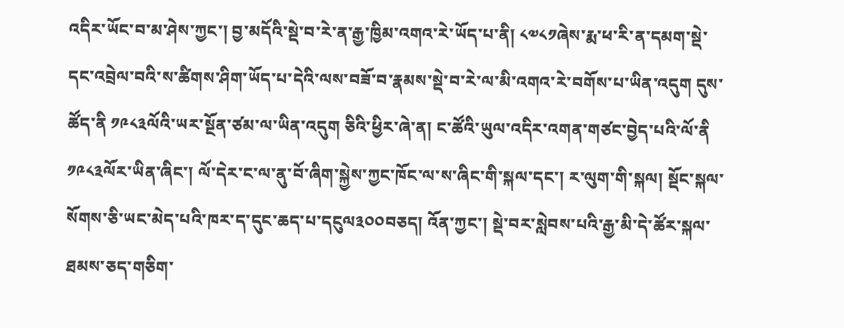འདིར་ཡོང་བ་མ་ཤེས་ཀྱང་། བྱ་མདོའི་སྡེ་བ་རེ་ན་རྒྱ་ཁྱིམ་འགའ་རེ་ཡོད་པ་ནི། ༨༧༨༡ཞེས་རྨ་ཕ་རི་ན་དམག་སྡེ་དང་འབྲེལ་བའི་ས་ཚིགས་ཤིག་ཡོད་པ་དེའི་ལས་བཟོ་བ་རྣམས་སྡེ་བ་རེ་ལ་མི་འགའ་རེ་བགོས་པ་ཡིན་འདུག དུས་ཚོད་ནི ༡༩༨༣ལོའི་ཡར་སྔོན་ཙམ་ལ་ཡིན་འདུག ཅིའི་ཕྱིར་ཞེ་ན། ང་ཚོའི་ཡུལ་འདིར་འགན་གཙང་བྱེད་པའི་ལོ་ནི ༡༩༨༣ལོར་ཡིན་ཞིང་། ལོ་དེར་ང་ལ་ནུ་བོ་ཞིག་སྐྱེས་ཀྱང་ཁོང་ལ་ས་ཞིང་གི་སྐལ་དང་། ར་ལུག་གི་སྐལ། སྡོང་སྐལ་སོགས་ཅི་ཡང་མེད་པའི་ཁར་ད་དུང་ཆད་པ་དངུལ༣༠༠བཅད། འོན་ཀྱང་། སྡེ་བར་སླེབས་པའི་རྒྱ་མི་དེ་ཚོར་སྐལ་ཐམས་ཅད་གཅིག་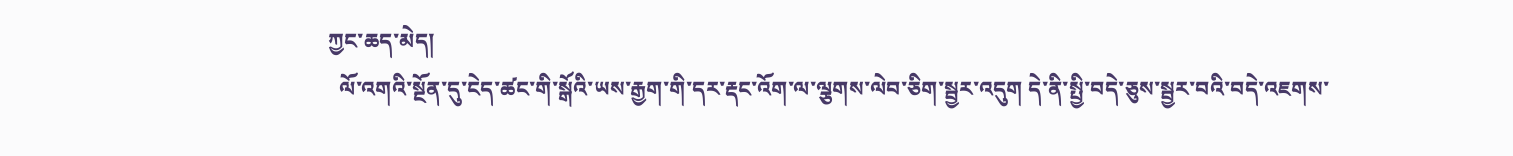ཀྱང་ཆད་མེད།
  ལོ་འགའི་སྔོན་དུ་ངེད་ཚང་གི་སྒོའི་ཡས་རྒྱག་གི་དར་རྡང་འོག་ལ་ལྕགས་ལེབ་ཅིག་སྦྱར་འདུག དེ་ནི་སྤྱི་བདེ་ཅུས་སྦྱར་བའི་བདེ་འཇགས་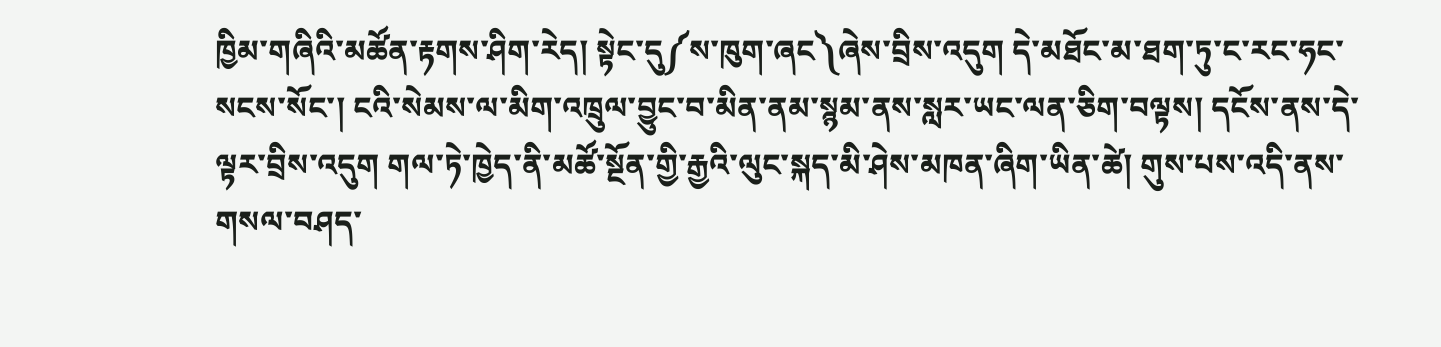ཁྱིམ་གཞིའི་མཚོན་རྟགས་ཤིག་རེད། སྟེང་དུ༼ས་ཁུག་ཞང༽ཞེས་བྲིས་འདུག དེ་མཐོང་མ་ཐག་ཏུ་ང་རང་ཧང་སངས་སོང་། ངའི་སེམས་ལ་མིག་འཁྲུལ་བྱུང་བ་མིན་ནམ་སྙམ་ནས་སླར་ཡང་ལན་ཅིག་བལྟས། དངོས་ནས་དེ་ལྟར་བྲིས་འདུག གལ་ཏེ་ཁྱེད་ནི་མཚོ་སྔོན་གྱི་རྒྱའི་ལུང་སྐད་མི་ཤེས་མཁན་ཞིག་ཡིན་ཚེ། གུས་པས་འདི་ནས་གསལ་བཤད་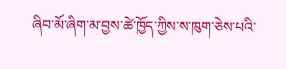ཞིབ་མོ་ཞིག་མ་བྱས་ཚེ་ཁྱོད་ཀྱིས་ས་ཁུག་ཅེས་པའི་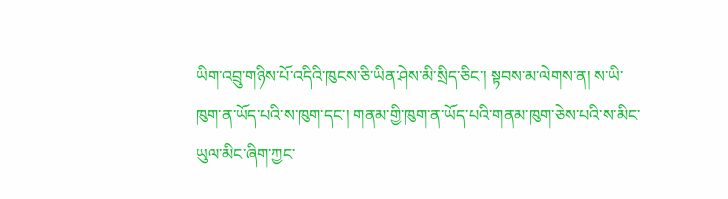ཡིག་འབྲུ་གཉིས་པོ་འདིའི་ཁུངས་ཅི་ཡིན་ཤེས་མི་སྲིད་ཅིང་། སྟབས་མ་ལེགས་ན། ས་ཡི་ཁུག་ན་ཡོད་པའི་ས་ཁུག་དང་། གནམ་གྱི་ཁུག་ན་ཡོད་པའི་གནམ་ཁུག་ཅེས་པའི་ས་མིང་ཡུལ་མིང་ཞིག་ཀྱང་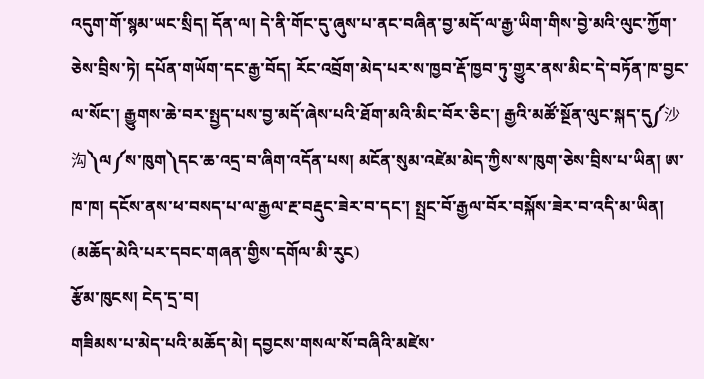འདུག་གོ་སྙམ་ཡང་སྲིད། དོན་ལ། དེ་ནི་གོང་དུ་ཞུས་པ་ནང་བཞིན་བྱ་མདོ་ལ་རྒྱ་ཡིག་གིས་བྱེ་མའི་ལུང་ཀྱོག་ཅེས་བྲིས་ཏེ། དཔོན་གཡོག་དང་རྒྱ་བོད། རོང་འབྲོག་མེད་པར་ས་ཁྱབ་རྡོ་ཁྱབ་ཏུ་གྱུར་ནས་མིང་དེ་བཏོན་ཁ་བྱང་ལ་སོང་། རྒྱུགས་ཆེ་བར་སྤྱད་པས་བྱ་མདོ་ཞེས་པའི་ཐོག་མའི་མིང་བོར་ཅིང་། རྒྱའི་མཚོ་སྔོན་ལུང་སྐད་དུ༼沙沟༽ལ༼ས་ཁུག༽དང་ཆ་འདྲ་བ་ཞིག་འདོན་པས། མངོན་སུམ་འཛེམ་མེད་ཀྱིས་ས་ཁུག་ཅེས་བྲིས་པ་ཡིན། ཨ་ཁ་ཁ། དངོས་ནས་ཕ་བསད་པ་ལ་རྒྱལ་རྔ་བརྡུང་ཟེར་བ་དང་། སྤྲང་བོ་རྒྱལ་བོར་བསྐོས་ཟེར་བ་འདི་མ་ཡིན།
(མཆོད་མེའི་པར་དབང་གཞན་གྱིས་དགོལ་མི་རུང)
རྩོམ་ཁུངས། ངེད་དྲ་བ།
གཟིམས་པ་མེད་པའི་མཆོད་མེ། དབྱངས་གསལ་སོ་བཞིའི་མཛེས་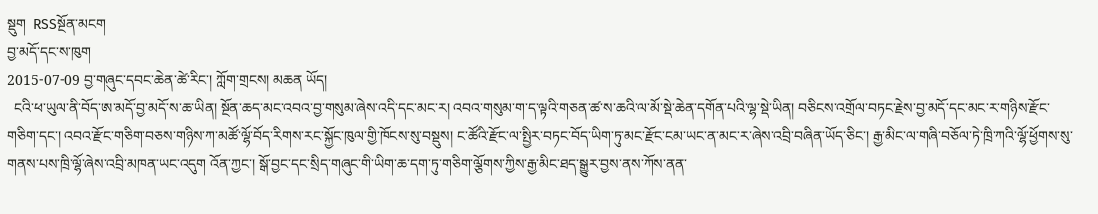སྡུག  RSSསྔོན་མངག
བྱ་མདོ་དང་ས་ཁུག
2015-07-09 བྱ་གཞུང་དབང་ཆེན་ཚེ་རིང་། ཀློག་གྲངས། མཆན ཡོད།
  ངའི་ཕ་ཡུལ་ནི་བོད་ཨ་མདོ་བྱ་མདོ་ས་ཆ་ཡིན། སྔོན་ཆད་མང་འབའ་བྱ་གསུམ་ཞེས་འདི་དང་མང་ར། འབའ་གསུམ་ག་ད་ལྟའི་གཅན་ཚ་ས་ཆའི་ལ་མོ་སྡེ་ཆེན་དགོན་པའི་ལྷ་སྡེ་ཡིན། བཅིངས་འགྲོལ་བཏང་རྗེས་བྱ་མདོ་དང་མང་ར་གཉིས་རྫོང་གཅིག་དང་། འབའ་རྫོང་གཅིག་བཅས་གཉིས་ཀ་མཚོ་ལྷོ་བོད་རིགས་རང་སྐྱོང་ཁུལ་གྱི་ཁོངས་སུ་བསྡུས། ང་ཚོའི་རྫོང་ལ་སྤྱིར་བཏང་བོད་ཡིག་ཏུ་མང་རྫོང་ངམ་ཡང་ན་མང་ར་ཞེས་འབྲི་བཞིན་ཡོད་ཅིང་། རྒྱ་མིང་ལ་གཞི་བཅོལ་ཏེ་ཁྲི་ཀའི་ལྷོ་ཕྱོགས་སུ་གནས་པས་ཁྲི་ལྷོ་ཞེས་འབྲི་མཁན་ཡང་འདུག འོན་ཀྱང་། སྒོ་བྱང་དང་སྲིད་གཞུང་གི་ཡིག་ཆ་དག་ཏུ་གཅིག་ལྕོགས་ཀྱིས་རྒྱ་མིང་ཐད་སྒྱུར་བྱས་ནས་ཀོས་ནན་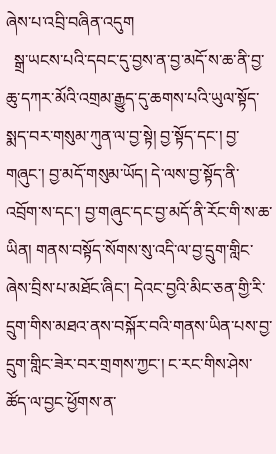ཞེས་པ་འབྲི་བཞིན་འདུག
  སྒྲ་ཡངས་པའི་དབང་དུ་བྱས་ན་བྱ་མདོ་ས་ཆ་ནི་བྱ་ཆུ་དཀར་མོའི་འགྲམ་རྒྱུད་དུ་ཆགས་པའི་ཡུལ་སྟོད་སྨད་བར་གསུམ་ཀུན་ལ་བྱ་སྟེ། བྱ་སྟོད་དང་། བྱ་གཞུང་། བྱ་མདོ་གསུམ་ཡོད། དེ་ལས་བྱ་སྟོད་ནི་འབྲོག་ས་དང་། བྱ་གཞུང་དང་བྱ་མདོ་ནི་རོང་གི་ས་ཆ་ཡིན། གནས་བསྟོད་སོགས་སུ་འདི་ལ་བྱ་དྲུག་གླིང་ཞེས་བྲིས་པ་མཐོང་ཞིང་། དེའང་བྱའི་མིང་ཅན་གྱི་རི་དྲུག་གིས་མཐའ་ནས་བསྐོར་བའི་གནས་ཡིན་པས་བྱ་དྲུག་གླིང་ཟེར་བར་གྲགས་ཀྱང་། ང་རང་གིས་ཤེས་ཚོད་ལ་བྱང་ཕྱོགས་ན་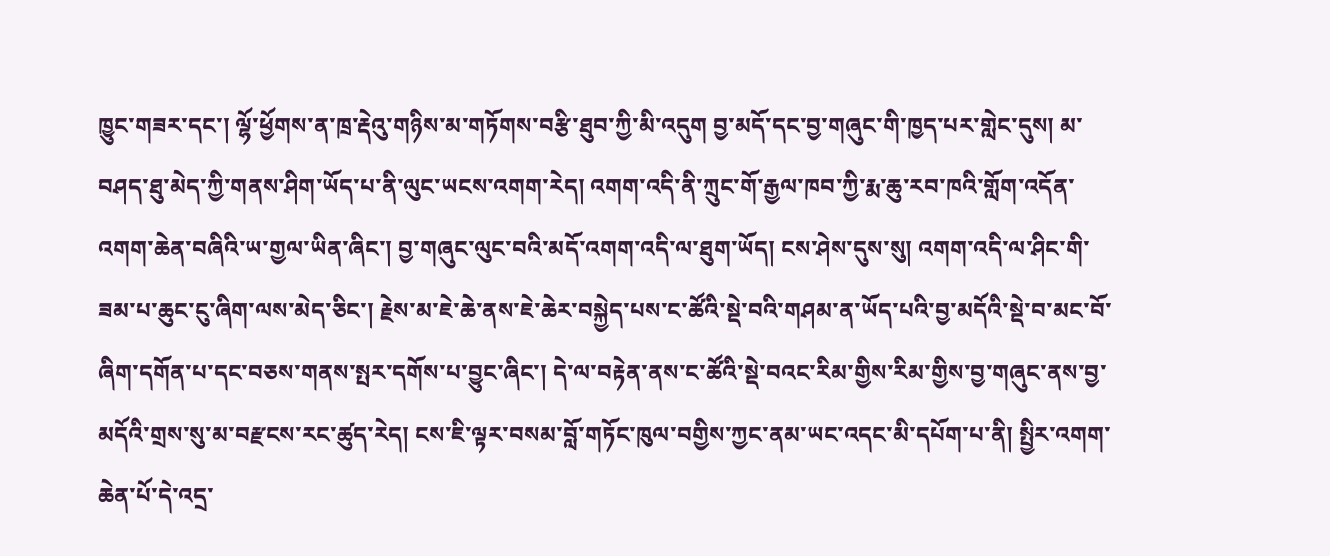ཁྱུང་གཟར་དང་། ལྷོ་ཕྱོགས་ན་ཁྲ་རྡེའུ་གཉིས་མ་གཏོགས་བརྩི་ཐུབ་ཀྱི་མི་འདུག བྱ་མདོ་དང་བྱ་གཞུང་གི་ཁྱད་པར་གླེང་དུས། མ་བཤད་ཐུ་མེད་ཀྱི་གནས་ཤིག་ཡོད་པ་ནི་ལུང་ཡངས་འགག་རེད། འགག་འདི་ནི་ཀྲུང་གོ་རྒྱལ་ཁབ་ཀྱི་རྨ་ཆུ་རབ་ཁའི་གློག་འདོན་འགག་ཆེན་བཞིའི་ཡ་གྱལ་ཡིན་ཞིང་། བྱ་གཞུང་ལུང་བའི་མདོ་འགག་འདི་ལ་ཐུག་ཡོད། ངས་ཤེས་དུས་སུ། འགག་འདི་ལ་ཤིང་གི་ཟམ་པ་ཆུང་ངུ་ཞིག་ལས་མེད་ཅིང་། རྗེས་མ་ཇེ་ཆེ་ནས་ཇེ་ཆེར་བསྐྱེད་པས་ང་ཚོའི་སྡེ་བའི་གཤམ་ན་ཡོད་པའི་བྱ་མདོའི་སྡེ་བ་མང་བོ་ཞིག་དགོན་པ་དང་བཅས་གནས་སྤར་དགོས་པ་བྱུང་ཞིང་། དེ་ལ་བརྟེན་ནས་ང་ཚོའི་སྡེ་བའང་རིམ་གྱིས་རིམ་གྱིས་བྱ་གཞུང་ནས་བྱ་མདོའི་གྲས་སུ་མ་བརྫངས་རང་ཚུད་རེད། ངས་ཇི་ལྟར་བསམ་བློ་གཏོང་ཁུལ་བགྱིས་ཀྱང་ནམ་ཡང་འདང་མི་དཔོག་པ་ནི། སྤྱིར་འགག་ཆེན་པོ་དེ་འདྲ་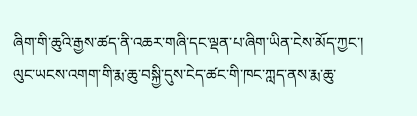ཞིག་གི་ཆུའི་རྒྱས་ཚད་ནི་འཆར་གཞི་དང་ལྡན་པ་ཞིག་ཡིན་ངེས་མོད་ཀྱང་། ལུང་ཡངས་འགག་གི་རྨ་ཆུ་བསྐྱི་དུས་ངེད་ཚང་གི་ཁང་ཀླད་ནས་རྨ་ཆུ་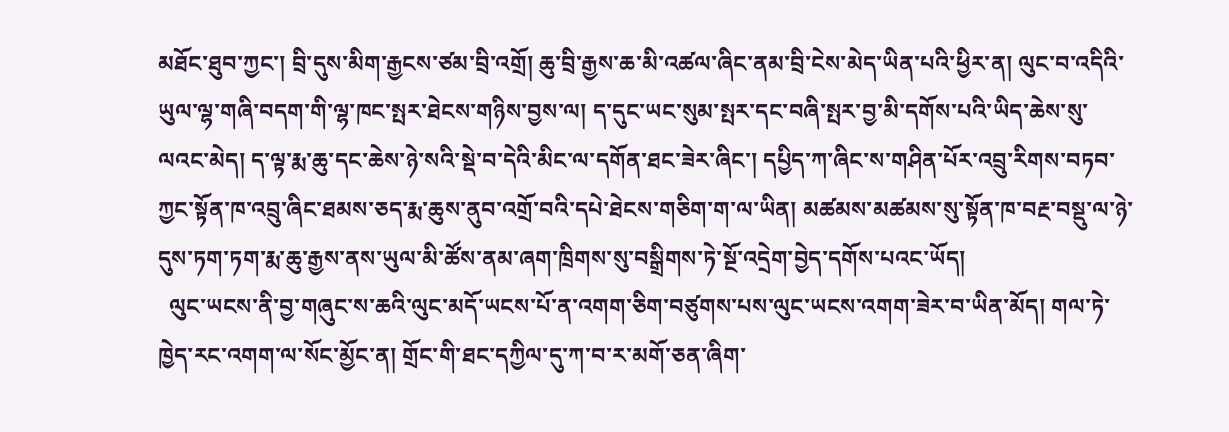མཐོང་ཐུབ་ཀྱང་། བྲི་དུས་མིག་རྒྱངས་ཙམ་བྲི་འགྲོ། ཆུ་བྲི་རྒྱས་ཆ་མི་འཚལ་ཞིང་ནམ་བྲི་ངེས་མེད་ཡིན་པའི་ཕྱིར་ན། ལུང་བ་འདིའི་ཡུལ་ལྷ་གཞི་བདག་གི་ལྷ་ཁང་སྤར་ཐེངས་གཉིས་བྱས་ལ། ད་དུང་ཡང་སུམ་སྤར་དང་བཞི་སྤར་བྱ་མི་དགོས་པའི་ཡིད་ཆེས་སུ་ལའང་མེད། ད་ལྟ་རྨ་ཆུ་དང་ཆེས་ཉེ་སའི་སྡེ་བ་དེའི་མིང་ལ་དགོན་ཐང་ཟེར་ཞིང་། དཔྱིད་ཀ་ཞིང་ས་གཤིན་པོར་འབྲུ་རིགས་བཏབ་ཀྱང་སྟོན་ཁ་འབྲུ་ཞིང་ཐམས་ཅད་རྨ་ཆུས་ནུབ་འགྲོ་བའི་དཔེ་ཐེངས་གཅིག་ག་ལ་ཡིན། མཚམས་མཚམས་སུ་སྟོན་ཁ་བརྔ་བསྡུ་ལ་ཉེ་དུས་ཏག་ཏག་རྨ་ཆུ་རྒྱས་ནས་ཡུལ་མི་ཚོས་ནམ་ཞག་ཁྲིགས་སུ་བསྒྲིགས་ཏེ་སྔོ་འདྲེག་བྱེད་དགོས་པའང་ཡོད།
  ལུང་ཡངས་ནི་བྱ་གཞུང་ས་ཆའི་ལུང་མདོ་ཡངས་པོ་ན་འགག་ཅིག་བཙུགས་པས་ལུང་ཡངས་འགག་ཟེར་བ་ཡིན་མོད། གལ་ཏེ་ཁྱེད་རང་འགག་ལ་སོང་མྱོང་ན། གྲོང་གི་ཐང་དཀྱིལ་དུ་ཀ་བ་ར་མགོ་ཅན་ཞིག་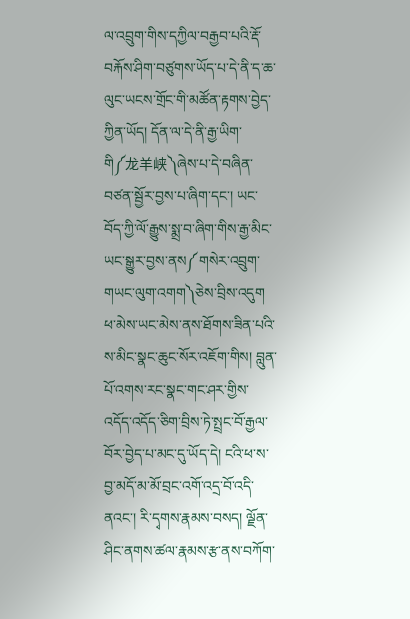ལ་འབྲུག་གིས་དཀྱིལ་བརྒྱབ་པའི་རྡོ་བརྐོས་ཤིག་བཙུགས་ཡོད་པ་དེ་ནི་ད་ཆ་ལུང་ཡངས་གྲོང་གི་མཚོན་རྟགས་བྱེད་ཀྱིན་ཡོད། དོན་ལ་དེ་ནི་རྒྱ་ཡིག་གི༼龙羊峡༽ཞེས་པ་དེ་བཞིན་བཙན་སྦྱོར་བྱས་པ་ཞིག་དང་། ཡང་བོད་ཀྱི་ལོ་རྒྱུས་སྨྲ་བ་ཞིག་གིས་རྒྱ་མིང་ཡང་སྒྱུར་བྱས་ནས༼གསེར་འབྲུག་གཡང་ལུག་འགག༽ཅེས་བྲིས་འདུག ཕ་མེས་ཡང་མེས་ནས་ཐོགས་ཟིན་པའི་ས་མིང་སྣང་ཆུང་སོར་འཇོག་གིས། བླུན་པོ་འགས་རང་སྣང་གང་ཤར་གྱིས་འདོད་འདོད་ཅིག་བྲིས་ཏེ་སྤྲང་བོ་རྒྱལ་བོར་བྱེད་པ་མང་དུ་ཡོད་དེ། ངའི་ཕ་ས་བྱ་མདོ་མ་མོ་བྲང་འགོ་འདྲ་བོ་འདི་ནའང་། རི་དྭགས་རྣམས་བསད། ལྗོན་ཤིང་ནགས་ཚལ་རྣམས་རྩ་ནས་བཀོག་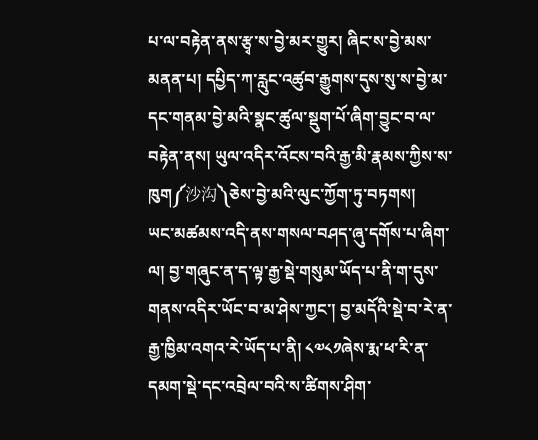པ་ལ་བརྟེན་ནས་རྩྭ་ས་བྱེ་མར་གྱུར། ཞིང་ས་བྱེ་མས་མནན་པ། དཔྱིད་ཀ་རླུང་འཚུབ་རྒྱུགས་དུས་སུ་ས་བྱེ་མ་དང་གནམ་བྱེ་མའི་སྣང་ཚུལ་སྡུག་པོ་ཞིག་བྱུང་བ་ལ་བརྟེན་ནས། ཡུལ་འདིར་འོངས་བའི་རྒྱ་མི་རྣམས་ཀྱིས་ས་ཁུག༼沙沟༽ཅེས་བྱེ་མའི་ལུང་ཀྱོག་ཏུ་བཏགས།
ཡང་མཚམས་འདི་ནས་གསལ་བཤད་ཞུ་དགོས་པ་ཞིག་ལ། བྱ་གཞུང་ན་ད་ལྟ་རྒྱ་སྡེ་གསུམ་ཡོད་པ་ནི་ག་དུས་གནས་འདིར་ཡོང་བ་མ་ཤེས་ཀྱང་། བྱ་མདོའི་སྡེ་བ་རེ་ན་རྒྱ་ཁྱིམ་འགའ་རེ་ཡོད་པ་ནི། ༨༧༨༡ཞེས་རྨ་ཕ་རི་ན་དམག་སྡེ་དང་འབྲེལ་བའི་ས་ཚིགས་ཤིག་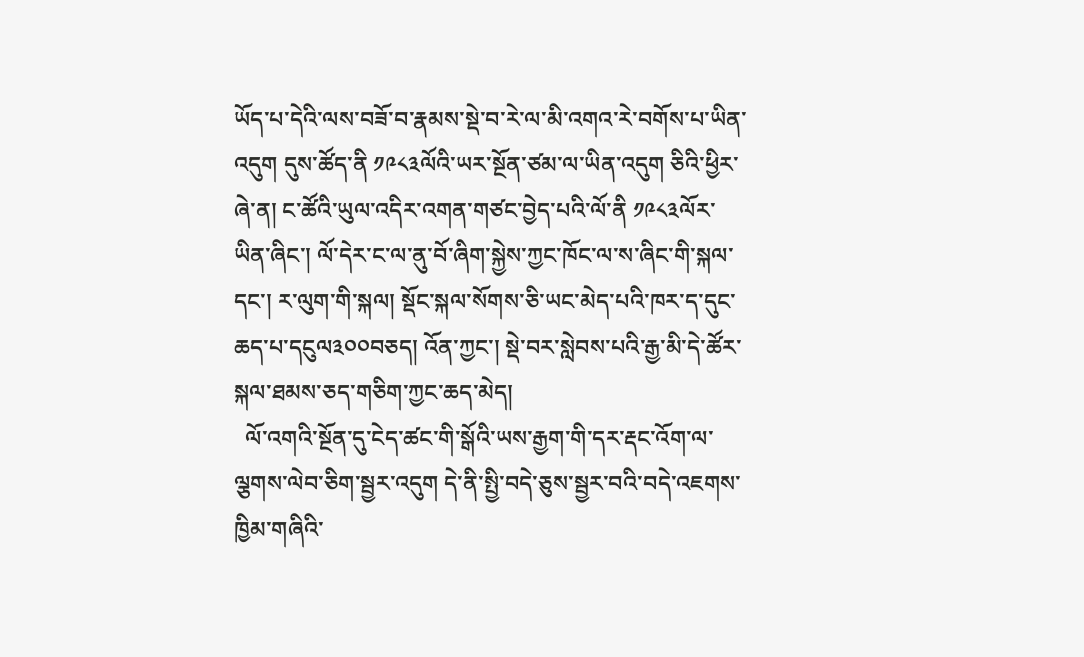ཡོད་པ་དེའི་ལས་བཟོ་བ་རྣམས་སྡེ་བ་རེ་ལ་མི་འགའ་རེ་བགོས་པ་ཡིན་འདུག དུས་ཚོད་ནི ༡༩༨༣ལོའི་ཡར་སྔོན་ཙམ་ལ་ཡིན་འདུག ཅིའི་ཕྱིར་ཞེ་ན། ང་ཚོའི་ཡུལ་འདིར་འགན་གཙང་བྱེད་པའི་ལོ་ནི ༡༩༨༣ལོར་ཡིན་ཞིང་། ལོ་དེར་ང་ལ་ནུ་བོ་ཞིག་སྐྱེས་ཀྱང་ཁོང་ལ་ས་ཞིང་གི་སྐལ་དང་། ར་ལུག་གི་སྐལ། སྡོང་སྐལ་སོགས་ཅི་ཡང་མེད་པའི་ཁར་ད་དུང་ཆད་པ་དངུལ༣༠༠བཅད། འོན་ཀྱང་། སྡེ་བར་སླེབས་པའི་རྒྱ་མི་དེ་ཚོར་སྐལ་ཐམས་ཅད་གཅིག་ཀྱང་ཆད་མེད།
  ལོ་འགའི་སྔོན་དུ་ངེད་ཚང་གི་སྒོའི་ཡས་རྒྱག་གི་དར་རྡང་འོག་ལ་ལྕགས་ལེབ་ཅིག་སྦྱར་འདུག དེ་ནི་སྤྱི་བདེ་ཅུས་སྦྱར་བའི་བདེ་འཇགས་ཁྱིམ་གཞིའི་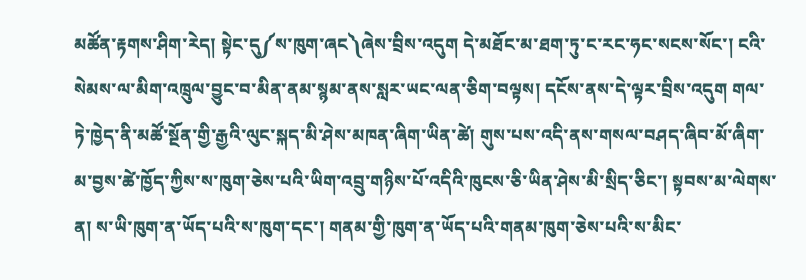མཚོན་རྟགས་ཤིག་རེད། སྟེང་དུ༼ས་ཁུག་ཞང༽ཞེས་བྲིས་འདུག དེ་མཐོང་མ་ཐག་ཏུ་ང་རང་ཧང་སངས་སོང་། ངའི་སེམས་ལ་མིག་འཁྲུལ་བྱུང་བ་མིན་ནམ་སྙམ་ནས་སླར་ཡང་ལན་ཅིག་བལྟས། དངོས་ནས་དེ་ལྟར་བྲིས་འདུག གལ་ཏེ་ཁྱེད་ནི་མཚོ་སྔོན་གྱི་རྒྱའི་ལུང་སྐད་མི་ཤེས་མཁན་ཞིག་ཡིན་ཚེ། གུས་པས་འདི་ནས་གསལ་བཤད་ཞིབ་མོ་ཞིག་མ་བྱས་ཚེ་ཁྱོད་ཀྱིས་ས་ཁུག་ཅེས་པའི་ཡིག་འབྲུ་གཉིས་པོ་འདིའི་ཁུངས་ཅི་ཡིན་ཤེས་མི་སྲིད་ཅིང་། སྟབས་མ་ལེགས་ན། ས་ཡི་ཁུག་ན་ཡོད་པའི་ས་ཁུག་དང་། གནམ་གྱི་ཁུག་ན་ཡོད་པའི་གནམ་ཁུག་ཅེས་པའི་ས་མིང་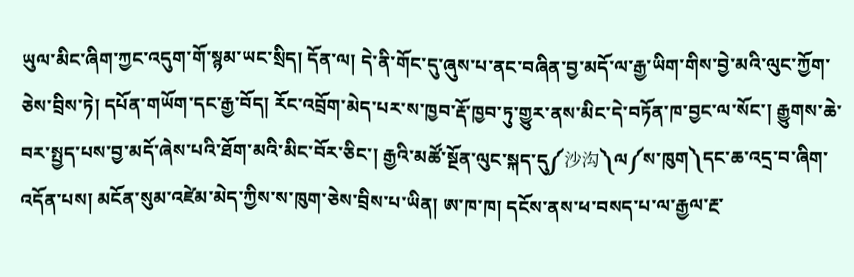ཡུལ་མིང་ཞིག་ཀྱང་འདུག་གོ་སྙམ་ཡང་སྲིད། དོན་ལ། དེ་ནི་གོང་དུ་ཞུས་པ་ནང་བཞིན་བྱ་མདོ་ལ་རྒྱ་ཡིག་གིས་བྱེ་མའི་ལུང་ཀྱོག་ཅེས་བྲིས་ཏེ། དཔོན་གཡོག་དང་རྒྱ་བོད། རོང་འབྲོག་མེད་པར་ས་ཁྱབ་རྡོ་ཁྱབ་ཏུ་གྱུར་ནས་མིང་དེ་བཏོན་ཁ་བྱང་ལ་སོང་། རྒྱུགས་ཆེ་བར་སྤྱད་པས་བྱ་མདོ་ཞེས་པའི་ཐོག་མའི་མིང་བོར་ཅིང་། རྒྱའི་མཚོ་སྔོན་ལུང་སྐད་དུ༼沙沟༽ལ༼ས་ཁུག༽དང་ཆ་འདྲ་བ་ཞིག་འདོན་པས། མངོན་སུམ་འཛེམ་མེད་ཀྱིས་ས་ཁུག་ཅེས་བྲིས་པ་ཡིན། ཨ་ཁ་ཁ། དངོས་ནས་ཕ་བསད་པ་ལ་རྒྱལ་རྔ་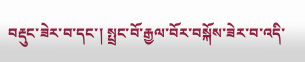བརྡུང་ཟེར་བ་དང་། སྤྲང་བོ་རྒྱལ་བོར་བསྐོས་ཟེར་བ་འདི་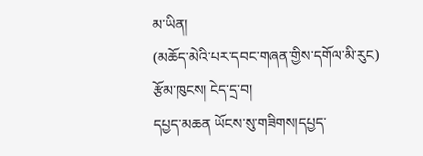མ་ཡིན།
(མཆོད་མེའི་པར་དབང་གཞན་གྱིས་དགོལ་མི་རུང)
རྩོམ་ཁུངས། ངེད་དྲ་བ།
དཔྱད་མཆན ཡོངས་སུ་གཟིགས།དཔྱད་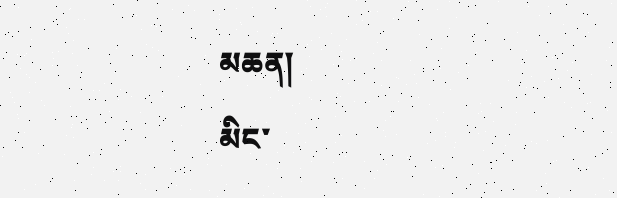མཆན།
མིང་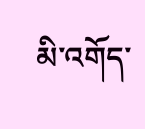མི་འགོད་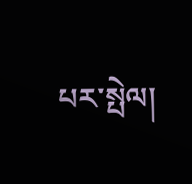པར་སྤེལ།